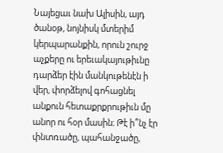Նայեցաւ նախ Ալիսին, այդ ծանօթ, նոյնիսկ մտերիմ կերպարանքին, որուն շուրջ աչքերը ու երեւակայութիւնը դարձեր էին մանկութենէն ի վեր, փորձելով գոհացնել անքուն հետաքրքրութիւն մը անոր ու հօր մասին։ Թէ ի՞նչ էր փնտռածը, պահանջածը,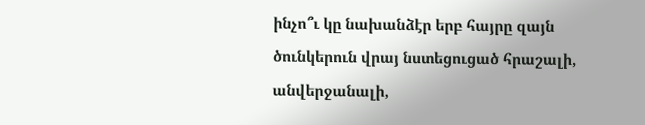ինչո՞ւ կը նախանձէր երբ հայրը զայն ծունկերուն վրայ նստեցուցած հրաշալի, անվերջանալի,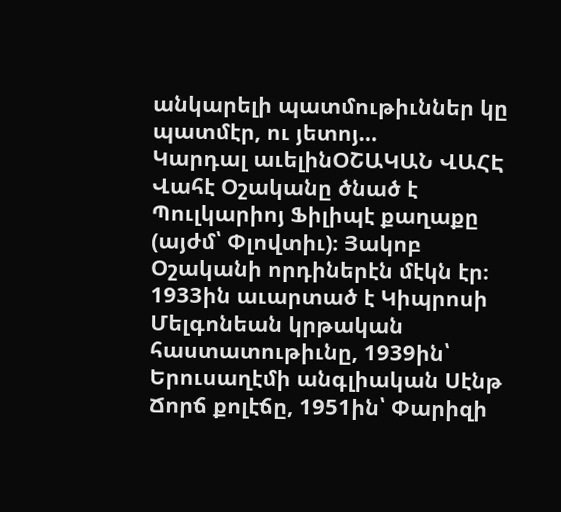անկարելի պատմութիւններ կը պատմէր, ու յետոյ…
Կարդալ աւելինՕՇԱԿԱՆ ՎԱՀԷ
Վահէ Օշականը ծնած է Պուլկարիոյ Ֆիլիպէ քաղաքը (այժմ՝ Փլովտիւ)։ Յակոբ Օշականի որդիներէն մէկն էր։ 1933ին աւարտած է Կիպրոսի Մելգոնեան կրթական հաստատութիւնը, 1939ին՝ Երուսաղէմի անգլիական Սէնթ Ճորճ քոլէճը, 1951ին՝ Փարիզի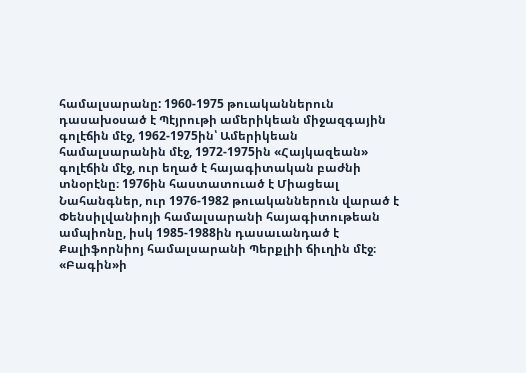համալսարանը: 1960-1975 թուականներուն դասախօսած է Պէյրութի ամերիկեան միջազգային գոլէճին մէջ, 1962-1975ին՝ Ամերիկեան համալսարանին մէջ, 1972-1975ին «Հայկազեան» գոլէճին մէջ, ուր եղած է հայագիտական բաժնի տնօրէնը։ 1976ին հաստատուած է Միացեալ Նահանգներ, ուր 1976-1982 թուականներուն վարած է Փենսիլվանիոյի համալսարանի հայագիտութեան ամպիոնը, իսկ 1985-1988ին դասաւանդած է Քալիֆորնիոյ համալսարանի Պերքլիի ճիւղին մէջ։ «Բագին»ի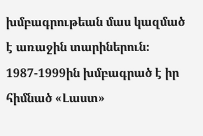խմբագրութեան մաս կազմած է առաջին տարիներուն։ 1987-1999ին խմբագրած է իր հիմնած «Լաստ»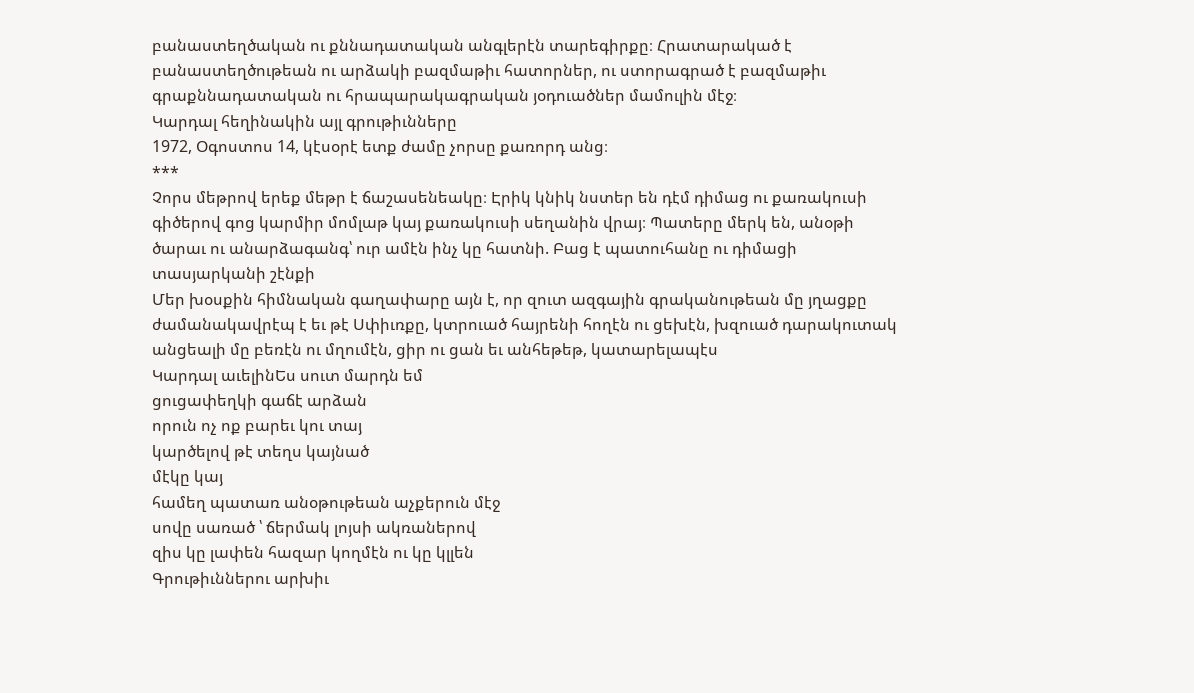բանաստեղծական ու քննադատական անգլերէն տարեգիրքը։ Հրատարակած է բանաստեղծութեան ու արձակի բազմաթիւ հատորներ, ու ստորագրած է բազմաթիւ գրաքննադատական ու հրապարակագրական յօդուածներ մամուլին մէջ։
Կարդալ հեղինակին այլ գրութիւնները
1972, Օգոստոս 14, կէսօրէ ետք ժամը չորսը քառորդ անց։
***
Չորս մեթրով երեք մեթր է ճաշասենեակը։ Էրիկ կնիկ նստեր են դէմ դիմաց ու քառակուսի գիծերով գոց կարմիր մոմլաթ կայ քառակուսի սեղանին վրայ։ Պատերը մերկ են, անօթի ծարաւ ու անարձագանգ՝ ուր ամէն ինչ կը հատնի. Բաց է պատուհանը ու դիմացի տասյարկանի շէնքի
Մեր խօսքին հիմնական գաղափարը այն է, որ զուտ ազգային գրականութեան մը յղացքը ժամանակավրէպ է եւ թէ Սփիւռքը, կտրուած հայրենի հողէն ու ցեխէն, խզուած դարակուտակ անցեալի մը բեռէն ու մղումէն, ցիր ու ցան եւ անհեթեթ, կատարելապէս
Կարդալ աւելինԵս սուտ մարդն եմ
ցուցափեղկի գաճէ արձան
որուն ոչ ոք բարեւ կու տայ
կարծելով թէ տեղս կայնած
մէկը կայ
համեղ պատառ անօթութեան աչքերուն մէջ
սովը սառած ՝ ճերմակ լոյսի ակռաներով
զիս կը լափեն հազար կողմէն ու կը կլլեն
Գրութիւններու արխիւ